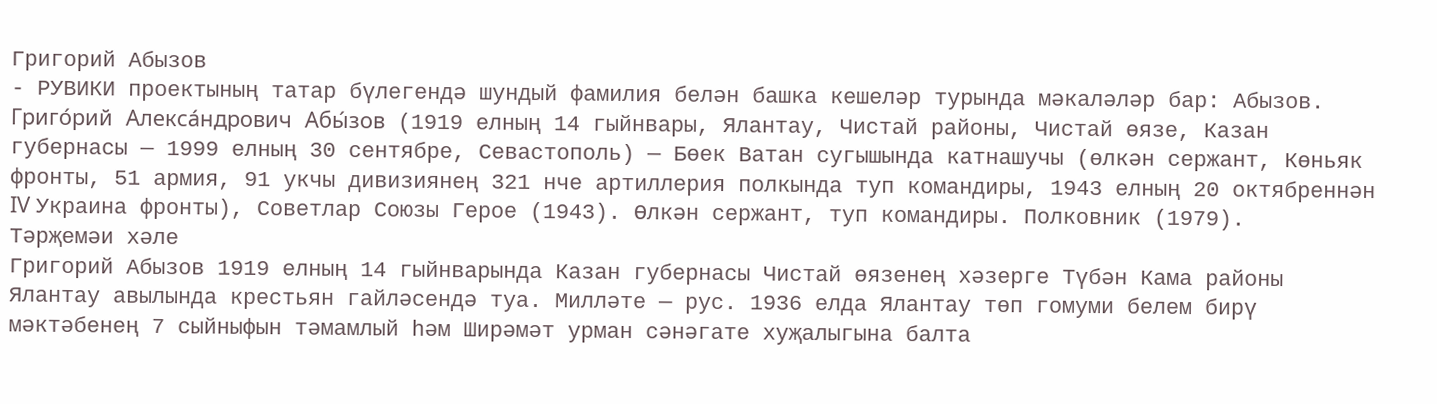Григорий Абызов
- РУВИКИ проектының татар бүлегендә шундый фамилия белән башка кешеләр турында мәкаләләр бар: Абызов.
Григо́рий Алекса́ндрович Абы́зов (1919 елның 14 гыйнвары, Ялантау, Чистай районы, Чистай өязе, Казан губернасы — 1999 елның 30 сентябре, Севастополь) — Бөек Ватан сугышында катнашучы (өлкән сержант, Көньяк фронты, 51 армия, 91 укчы дивизиянең 321 нче артиллерия полкында туп командиры, 1943 елның 20 октябреннән IV Украина фронты), Советлар Союзы Герое (1943). Өлкән сержант, туп командиры. Полковник (1979).
Тәрҗемәи хәле
Григорий Абызов 1919 елның 14 гыйнварында Казан губернасы Чистай өязенең хәзерге Түбән Кама районы Ялантау авылында крестьян гайләсендә туа. Милләте — рус. 1936 елда Ялантау төп гомуми белем бирү мәктәбенең 7 сыйныфын тәмамлый һәм Ширәмәт урман сәнәгате хуҗалыгына балта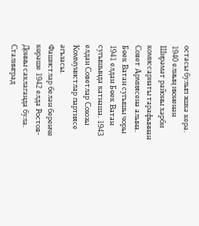остасы булып эшкә керә. 1940 елның июненән Ширәмәт районы хәрби комиссариаты тарафыннан Совет Армиясенә алына.
Бөек Ватан сугышы чоры
1941 елдан Бөек Ватан сугышында катнаша. 1943 елдан Советлар Союзы Коммунистлар партиясе әгъзасы.
Фашистлар белән беренче көрәше 1942 елда Ростов-Донны саклаганда була. Сталинград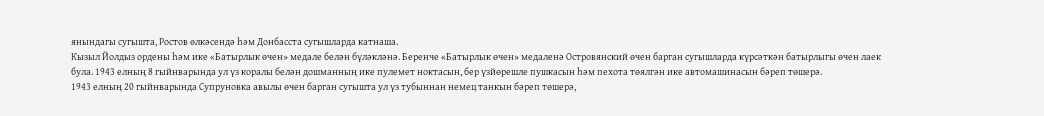янындагы сугышта, Ростов өлкәсендә һәм Донбасста сугышларда катнаша.
Кызыл Йолдыз ордены һәм ике «Батырлык өчен» медале белән бүләкләнә. Беренче «Батырлык өчен» медаленә Островянский өчен барган сугышларда күрсәткән батырлыгы өчен лаек була. 1943 елның 8 гыйнварында ул үз коралы белән дошманның ике пулемет ноктасын, бер үзйөрешле пушкасын һәм пехота төялгән ике автомашинасын бәреп төшерә.
1943 елның 20 гыйнварында Супруновка авылы өчен барган сугышта ул үз тубыннан немец танкын бәреп төшерә,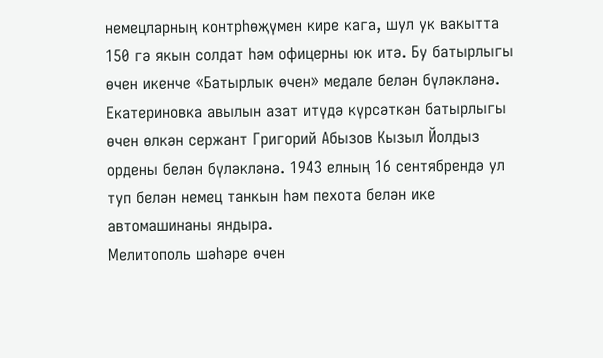немецларның контрһөҗүмен кире кага, шул ук вакытта 150 гә якын солдат һәм офицерны юк итә. Бу батырлыгы өчен икенче «Батырлык өчен» медале белән бүләкләнә. Екатериновка авылын азат итүдә күрсәткән батырлыгы өчен өлкән сержант Григорий Абызов Кызыл Йолдыз ордены белән бүләкләнә. 1943 елның 16 сентябрендә ул туп белән немец танкын һәм пехота белән ике автомашинаны яндыра.
Мелитополь шәһәре өчен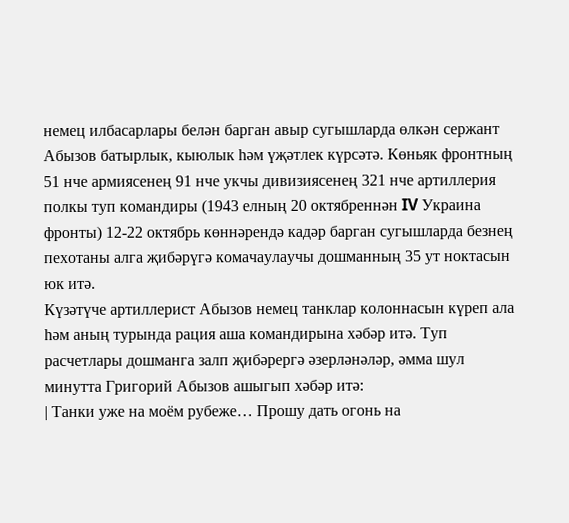немец илбасарлары белән барган авыр сугышларда өлкән сержант Абызов батырлык, кыюлык һәм үҗәтлек күрсәтә. Көньяк фронтның 51 нче армиясенең 91 нче укчы дивизиясенең 321 нче артиллерия полкы туп командиры (1943 елның 20 октябреннән IV Украина фронты) 12-22 октябрь көннәрендә кадәр барган сугышларда безнең пехотаны алга җибәрүгә комачаулаучы дошманның 35 ут ноктасын юк итә.
Күзәтүче артиллерист Абызов немец танклар колоннасын күреп ала һәм аның турында рация аша командирына хәбәр итә. Туп расчетлары дошманга залп җибәрергә әзерләнәләр, әмма шул минутта Григорий Абызов ашыгып хәбәр итә:
| Танки уже на моём рубеже… Прошу дать огонь на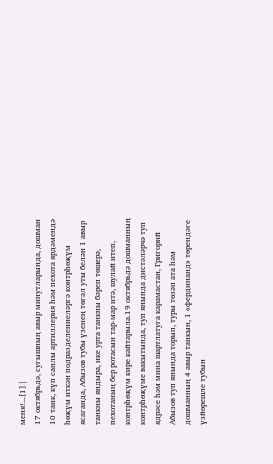меня!...[1] |
17 октябрьдә, сугышның авыр минутларында, дошман 10 танк, күп санлы артиллерия һәм пехота ярдәмендә һөҗүм иткән подразделениеләргә контрһөҗүм ясаганда, Абызов тубы үзенең төгәл уты белән 1 авыр танкны яндыра, ике урта танкны бәреп төшерә, пехотаның бер ротасын тар-мар итә, шулай итеп, контрһөҗүм кире кайтарыла.19 октябрьдә дошманның контрһөҗүме вакытында, туп янында дистәләрчә туп ядрәсе һәм мина шартлатуга карамастан, Григорий Абызов туп янында торып, туры төзәп ата һәм дошманның 4 авыр танкын, 1 «фердинанд» төрендәге үзйөрешле тубын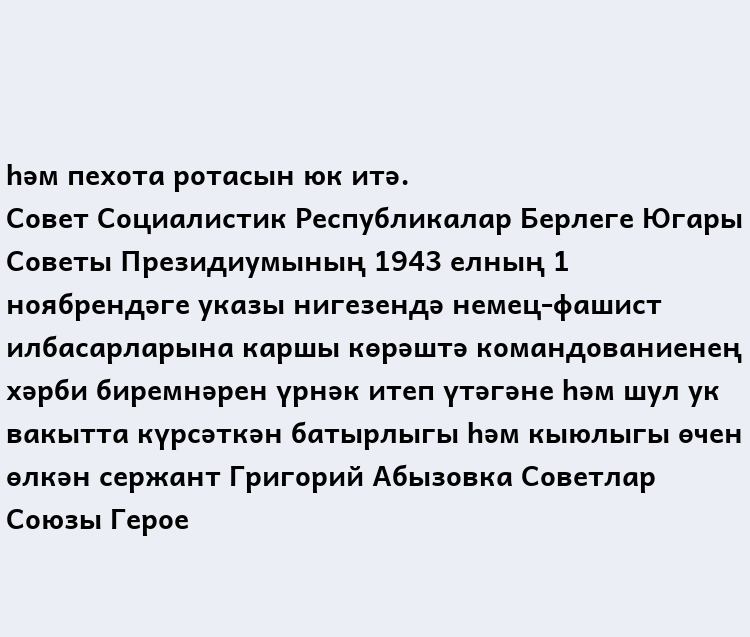һәм пехота ротасын юк итә.
Совет Социалистик Республикалар Берлеге Югары Советы Президиумының 1943 елның 1 ноябрендәге указы нигезендә немец-фашист илбасарларына каршы көрәштә командованиенең хәрби биремнәрен үрнәк итеп үтәгәне һәм шул ук вакытта күрсәткән батырлыгы һәм кыюлыгы өчен өлкән сержант Григорий Абызовка Советлар Союзы Герое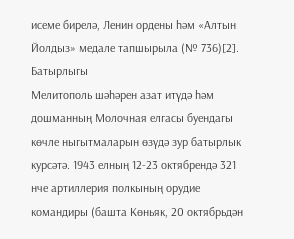исеме бирелә, Ленин ордены һәм «Алтын Йолдыз» медале тапшырыла (№ 736)[2].
Батырлыгы
Мелитополь шәһәрен азат итүдә һәм дошманның Молочная елгасы буендагы көчле ныгытмаларын өзүдә зур батырлык курсәтә. 1943 елның 12-23 октябрендә 321 нче артиллерия полкының орудие командиры (башта Көньяк, 20 октябрьдән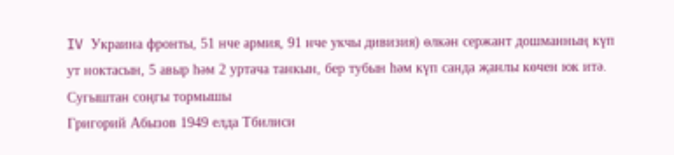IV Украина фронты, 51 нче армия, 91 нче укчы дивизия) өлкән сержант дошманның күп ут ноктасын, 5 авыр һәм 2 уртача танкын, бер тубын һәм күп санда җанлы көчен юк итә.
Сугыштан соңгы тормышы
Григорий Абызов 1949 елда Тбилиси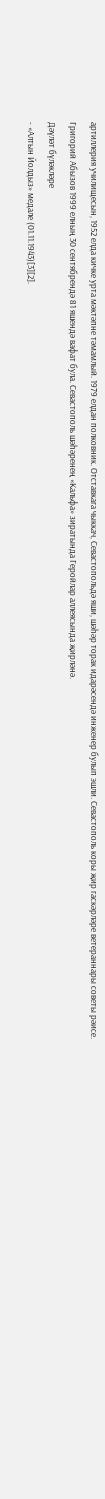артиллерия училищесын, 1952 елда кичке урта мәктәпне тәмамлый. 1979 елдан полковник. Отставкага чыккач, Севастопольдә яши, шәһәр торак идарәсендә инженер булып эшли. Севастополь коры җир гаскәрләре ветераннары советы рәисе.
Григорий Абызов 1999 елның 30 сентябрендә 81 яшендә вафат була. Севастополь шәһәренең «Кальфа» зиратында Геройлар аллеясында җирләнә.
Дәүләт бүләкләре
- «Алтын Йолдыз» медале (01.11.1943)[3][2].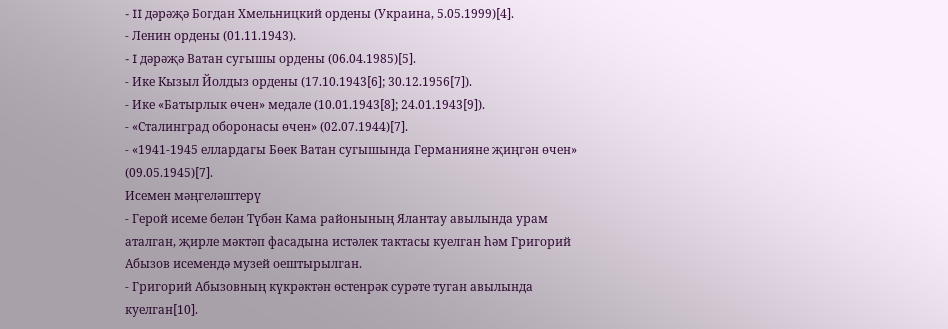- II дәрәҗә Богдан Хмельницкий ордены (Украина, 5.05.1999)[4].
- Ленин ордены (01.11.1943).
- I дәрәҗә Ватан сугышы ордены (06.04.1985)[5].
- Ике Кызыл Йолдыз ордены (17.10.1943[6]; 30.12.1956[7]).
- Ике «Батырлык өчен» медале (10.01.1943[8]; 24.01.1943[9]).
- «Сталинград оборонасы өчен» (02.07.1944)[7].
- «1941-1945 еллардагы Бөек Ватан сугышында Германияне җиңгән өчен» (09.05.1945)[7].
Исемен мәңгеләштерү
- Герой исеме белән Түбән Кама районының Ялантау авылында урам аталган, җирле мәктәп фасадына истәлек тактасы куелган һәм Григорий Абызов исемендә музей оештырылган.
- Григорий Абызовның күкрәктән өстенрәк сурәте туган авылында куелган[10].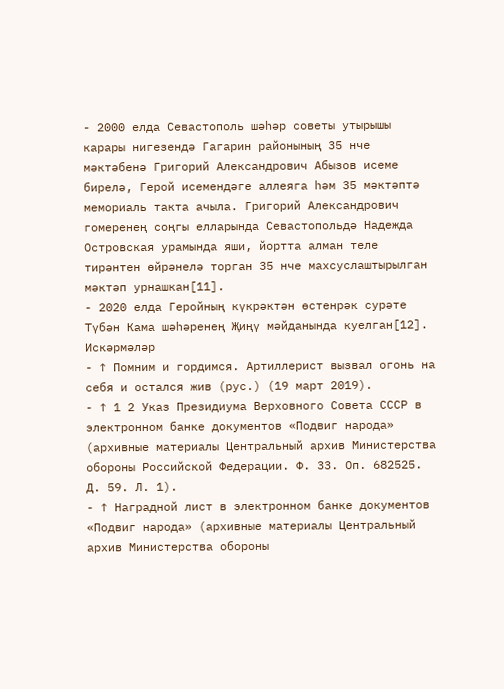- 2000 елда Севастополь шәһәр советы утырышы карары нигезендә Гагарин районының 35 нче мәктәбенә Григорий Александрович Абызов исеме бирелә, Герой исемендәге аллеяга һәм 35 мәктәптә мемориаль такта ачыла. Григорий Александрович гомеренең соңгы елларында Севастопольдә Надежда Островская урамында яши, йортта алман теле тирәнтен өйрәнелә торган 35 нче махсуслаштырылган мәктәп урнашкан[11].
- 2020 елда Геройның күкрәктән өстенрәк сурәте Түбән Кама шәһәренең Җиңү мәйданында куелган[12].
Искәрмәләр
- ↑ Помним и гордимся. Артиллерист вызвал огонь на себя и остался жив (рус.) (19 март 2019).
- ↑ 1 2 Указ Президиума Верховного Совета СССР в электронном банке документов «Подвиг народа» (архивные материалы Центральный архив Министерства обороны Российской Федерации. Ф. 33. Оп. 682525. Д. 59. Л. 1).
- ↑ Наградной лист в электронном банке документов «Подвиг народа» (архивные материалы Центральный архив Министерства обороны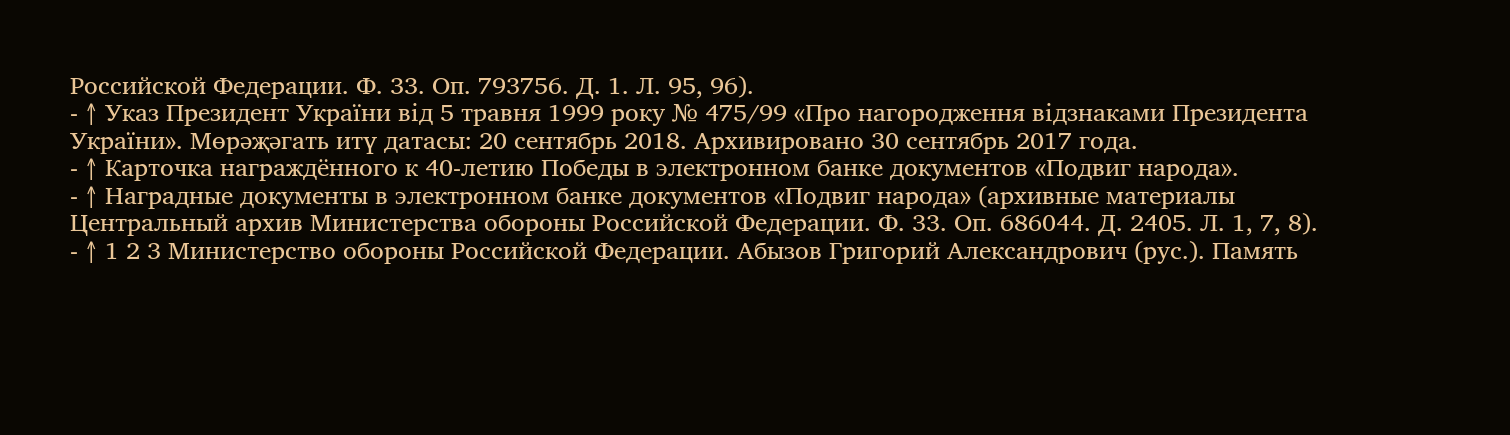Российской Федерации. Ф. 33. Оп. 793756. Д. 1. Л. 95, 96).
- ↑ Указ Президент України від 5 травня 1999 року № 475/99 «Про нагородження відзнаками Президента України». Мөрәҗәгать итү датасы: 20 сентябрь 2018. Архивировано 30 сентябрь 2017 года.
- ↑ Карточка награждённого к 40-летию Победы в электронном банке документов «Подвиг народа».
- ↑ Наградные документы в электронном банке документов «Подвиг народа» (архивные материалы Центральный архив Министерства обороны Российской Федерации. Ф. 33. Оп. 686044. Д. 2405. Л. 1, 7, 8).
- ↑ 1 2 3 Министерство обороны Российской Федерации. Абызов Григорий Александрович (рус.). Память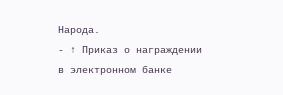Народа.
- ↑ Приказ о награждении в электронном банке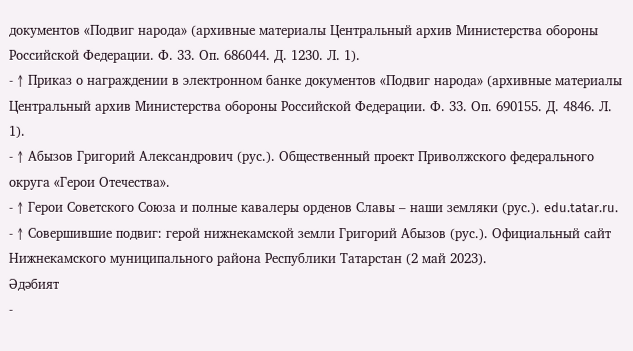документов «Подвиг народа» (архивные материалы Центральный архив Министерства обороны Российской Федерации. Ф. 33. Оп. 686044. Д. 1230. Л. 1).
- ↑ Приказ о награждении в электронном банке документов «Подвиг народа» (архивные материалы Центральный архив Министерства обороны Российской Федерации. Ф. 33. Оп. 690155. Д. 4846. Л. 1).
- ↑ Абызов Григорий Александрович (рус.). Общественный проект Приволжского федерального округа «Герои Отечества».
- ↑ Герои Советского Союза и полные кавалеры орденов Славы – наши земляки (рус.). edu.tatar.ru.
- ↑ Совершившие подвиг: герой нижнекамской земли Григорий Абызов (рус.). Официальный сайт Нижнекамского муниципального района Республики Татарстан (2 май 2023).
Әдәбият
-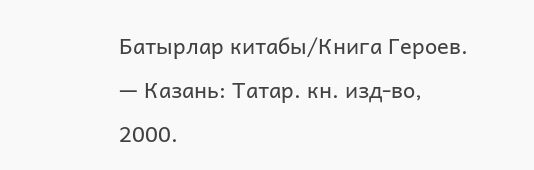Батырлар китабы/Книга Героев. — Казань: Татар. кн. изд-во, 2000.